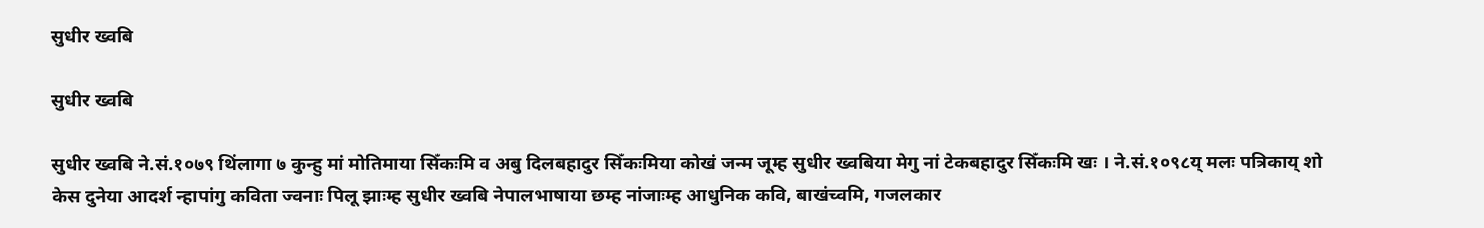सुधीर ख्वबि

सुधीर ख्वबि

सुधीर ख्वबि ने.सं.१०७९ थिंलागा ७ कुन्हु मां मोतिमाया सिँकःमि व अबु दिलबहादुर सिँकःमिया कोखं जन्म जूम्ह सुधीर ख्वबिया मेगु नां टेकबहादुर सिँकःमि खः । ने.सं.१०९८य् मलः पत्रिकाय् शो केस दुनेया आदर्श न्हापांगु कविता ज्वनाः पिलू झाःम्ह सुधीर ख्वबि नेपालभाषाया छम्ह नांजाःम्ह आधुनिक कवि, बाखंच्वमि, गजलकार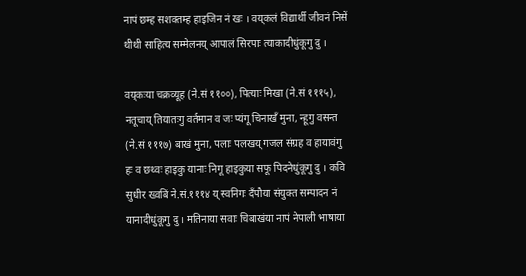नापं छम्ह सशक्तम्ह हाइजिन नं खः । वय्‌कलं विद्यार्थी जीवनं निसें थीथी साहित्य सम्मेलनय् आपालं सिरपाः त्याकादीधुंकूगु दु ।

वय्‌कःया चक्रव्यूह (ने.सं ११००), पित्याः मिखा (ने.सं १११५), नतूचाय् तियातःगु वर्तमान व जः प्यंगू चिनाखँ मुना, न्हूगु वसन्त (ने.सं १११७) बाखं मुना, पलाः पलखय् गजल संग्रह व हायावंगु हः व छथ्वः हाइकु यानाः निगू हाइकुया सफू पिदनेधुंकूगु दु । कवि सुधीर ख्वबिं ने.सं.१११४ य् स्वनिगः दँपौया संयुक्त सम्पादन नं यानादीधुंकूगु दु । मतिनाया सवाः चिबाखंया नापं नेपाली भाषाया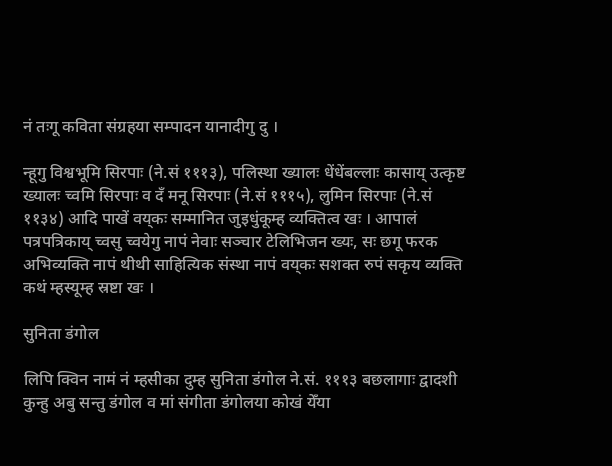नं तःगू कविता संग्रहया सम्पादन यानादीगु दु ।

न्हूगु विश्वभूमि सिरपाः (ने.सं १११३), पलिस्था ख्यालः धेंधेंबल्लाः कासाय् उत्कृष्ट ख्यालः च्वमि सिरपाः व दँ मनू सिरपाः (ने.सं १११५), लुमिन सिरपाः (ने.सं ११३४) आदि पाखें वय्‌कः सम्मानित जुइधुंकूम्ह व्यक्तित्व खः । आपालं पत्रपत्रिकाय् च्वसु च्वयेगु नापं नेवाः सञ्चार टेलिभिजन ख्यः, सः छगू फरक अभिव्यक्ति नापं थीथी साहित्यिक संस्था नापं वय्‌कः सशक्त रुपं सकृय व्यक्ति कथं म्हस्यूम्ह स्रष्टा खः ।

सुनिता डंगोल

लिपि क्विन नामं नं म्हसीका दुम्ह सुनिता डंगोल ने.सं. १११३ बछलागाः द्वादशी कुन्हु अबु सन्तु डंगोल व मां संगीता डंगोलया कोखं येँया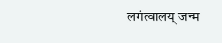लगंत्वालय् जन्म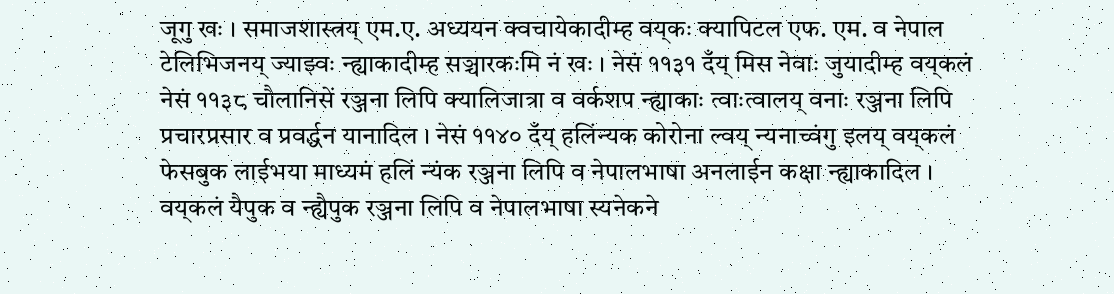जूगु खः । समाजशास्त्रय् एम.ए. अध्ययन क्वचायेकादीम्ह वय्‌कः क्यापिटल एफ. एम. व नेपाल टेलिभिजनय् ज्याझ्वः न्ह्याकादीम्ह सञ्चारकःमि नं खः । नेसं ११३१ दँय् मिस नेवाः जुयादीम्ह वय्‌कलं नेसं ११३८ चौलानिसें रञ्जना लिपि क्यालिजात्रा व वर्कशप न्ह्याकाः त्वाःत्वालय् वनाः रञ्जना लिपि प्रचारप्रसार व प्रवर्द्धन यानादिल । नेसं ११४० दँय् हलिंन्यक कोरोना ल्वय् न्यनाच्वंगु इलय् वय्‌कलं फेसबुक लाईभया माध्यमं हलिं न्यंक रञ्जना लिपि व नेपालभाषा अनलाईन कक्षा न्ह्याकादिल । वय्‌कलं यैपुक व न्ह्यैपुक रञ्जना लिपि व नेपालभाषा स्यनेकने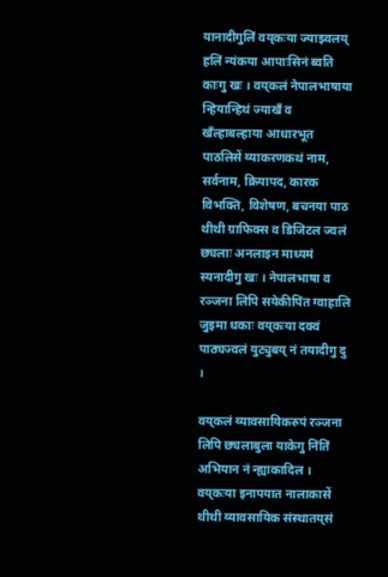यानादीगुलिं वय्‌कःया ज्याझ्वलय् हलिं न्यंकया आपाःसिनं ब्वति काःगु खः । वय्‌कलं नेपालभाषाया न्हियान्हिथं ज्याखँ व खँल्हाबल्हाया आधारभूत पाठलिसें व्याकरणकथं नाम, सर्वनाम, क्रियापद, कारक विभक्ति, विशेषण, बचनया पाठ थीथी ग्राफिक्स व डिजिटल ज्वलं छ्यलाः अनलाइन माध्यमं स्यनादीगु खः । नेपालभाषा व रञ्जना लिपि सयेकीपिंत ग्वाहालि जुइमा धकाः वय्‌कःया दक्वं पाठ्यज्वलं युट्युबय् नं तयादीगु दु ।

वय्‌कलं व्यावसायिकरुपं रञ्जना लिपि छ्यलाबुला याकेगु निंतिं अभियान नं न्ह्याकादिल । वय्‌कःया इनापयात नालाकासें थीथी व्यावसायिक संस्थातय्‌सं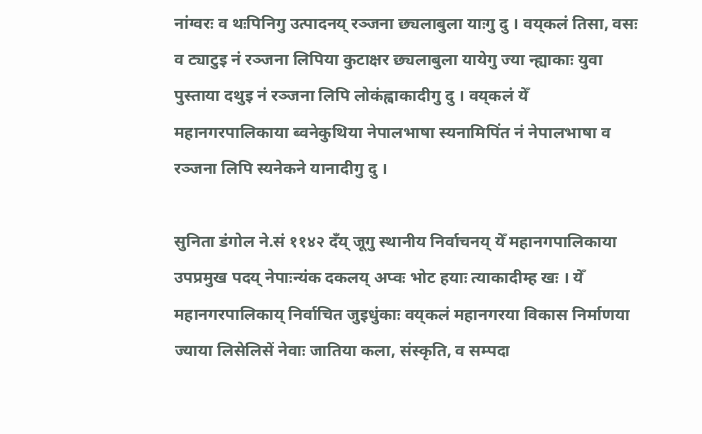नांग्वरः व थःपिनिगु उत्पादनय् रञ्जना छ्यलाबुला याःगु दु । वय्‌कलं तिसा, वसः व ट्याटुइ नं रञ्जना लिपिया कुटाक्षर छ्यलाबुला यायेगु ज्या न्ह्याकाः युवा पुस्ताया दथुइ नं रञ्जना लिपि लोकंह्वाकादीगु दु । वय्‌कलं येँ महानगरपालिकाया ब्वनेकुथिया नेपालभाषा स्यनामिपिंत नं नेपालभाषा व रञ्जना लिपि स्यनेकने यानादीगु दु ।

सुनिता डंगोल ने.सं ११४२ दँय् जूगु स्थानीय निर्वाचनय् येँ महानगपालिकाया उपप्रमुख पदय् नेपाःन्यंक दकलय् अप्वः भोट हयाः त्याकादीम्ह खः । येँ महानगरपालिकाय् निर्वाचित जुइधुंकाः वय्‌कलं महानगरया विकास निर्माणया ज्याया लिसेलिसें नेवाः जातिया कला, संस्कृति, व सम्पदा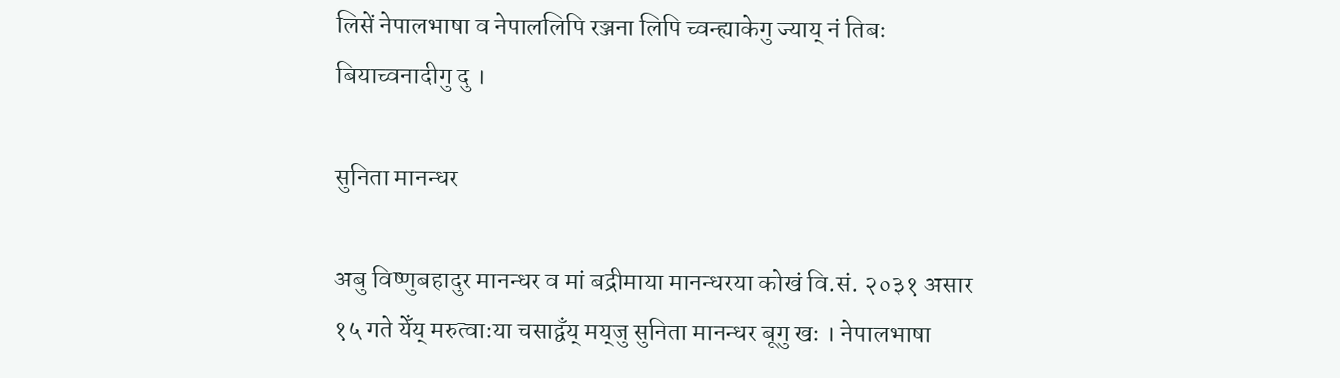लिसें नेपालभाषा व नेपाललिपि रञ्जना लिपि च्वन्ह्याकेगु ज्याय् नं तिबः बियाच्वनादीगु दु ।

सुनिता मानन्धर

अबु विष्णुबहादुर मानन्धर व मां बद्रीमाया मानन्धरया कोखं वि.सं. २०३१ असार १५ गते येँय् मरुत्वाःया चसाद्वँय् मय्‌जु सुनिता मानन्धर बूगु खः । नेपालभाषा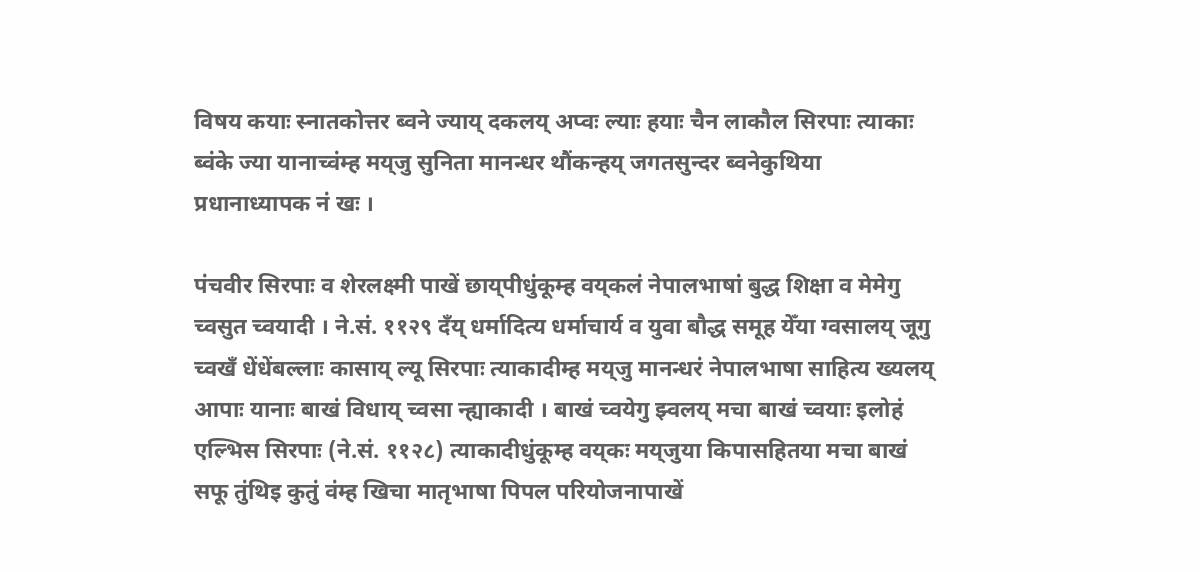विषय कयाः स्नातकोत्तर ब्वने ज्याय् दकलय् अप्वः ल्याः हयाः चैन लाकौल सिरपाः त्याकाः ब्वंके ज्या यानाच्वंम्ह मय्‌जु सुनिता मानन्धर थौंकन्हय् जगतसुन्दर ब्वनेकुथिया प्रधानाध्यापक नं खः ।

पंचवीर सिरपाः व शेरलक्ष्मी पाखें छाय्‌पीधुंकूम्ह वय्‌कलं नेपालभाषां बुद्ध शिक्षा व मेमेगु च्वसुत च्वयादी । ने.सं. ११२९ दँय् धर्मादित्य धर्माचार्य व युवा बौद्ध समूह येँया ग्वसालय् जूगु च्वखँ धेंधेंबल्लाः कासाय् ल्यू सिरपाः त्याकादीम्ह मय्‌जु मानन्धरं नेपालभाषा साहित्य ख्यलय् आपाः यानाः बाखं विधाय् च्वसा न्ह्याकादी । बाखं च्वयेगु झ्वलय् मचा बाखं च्वयाः इलोहं एल्भिस सिरपाः (ने.सं. ११२८) त्याकादीधुंकूम्ह वय्‌कः मय्‌जुया किपासहितया मचा बाखं सफू तुंथिइ कुतुं वंम्ह खिचा मातृभाषा पिपल परियोजनापाखें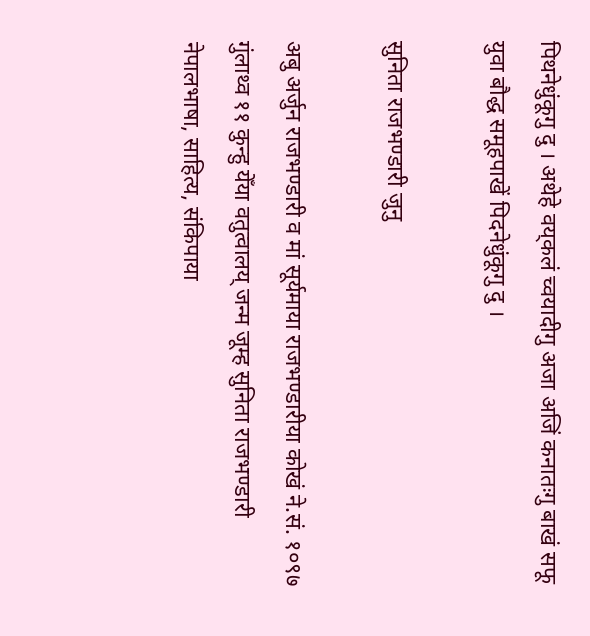पिथनेधुंकूगु दु । अथेहे वय्‌कलं च्वयादीगु अजा अजिं कनातःगु बाखं सफू युवा बौद्ध समूहपाखें पिदनेधुंकूगु दु ।

सुनिता राजभण्डारी जुनु

अबु अर्जुन राजभण्डारी व मां सूर्यमाया राजभण्डारीया कोखं ने.सं. १०९७ गुंलाथ्व ११ कुन्हु येँया वतुत्वालय् जन्म जूम्ह सुनिता राजभण्डारी नेपालभाषा, साहित्य, संकिपाया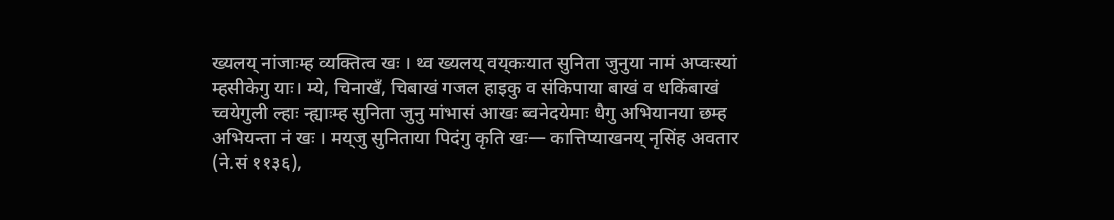ख्यलय् नांजाःम्ह व्यक्तित्व खः । थ्व ख्यलय् वय्‌कःयात सुनिता जुनुया नामं अप्वःस्यां म्हसीकेगु याः। म्ये, चिनाखँ, चिबाखं गजल हाइकु व संकिपाया बाखं व धकिंबाखं च्वयेगुली ल्हाः न्ह्याःम्ह सुनिता जुनु मांभासं आखः ब्वनेदयेमाः धैगु अभियानया छम्ह अभियन्ता नं खः । मय्‌जु सुनिताया पिदंगु कृति खः— कात्तिप्याखनय् नृसिंह अवतार (ने.सं ११३६),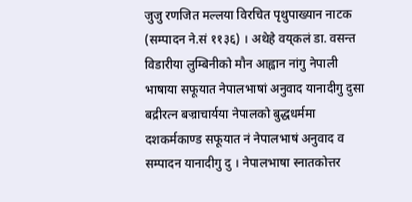जुजु रणजित मल्लया विरचित पृथुपाख्यान नाटक (सम्पादन ने.सं ११३६) । अथेहे वय्‌कलं डा. वसन्त विडारीया लुम्बिनीको मौन आह्वान नांगु नेपाली भाषाया सफूयात नेपालभाषां अनुवाद यानादीगु दुसा बद्रीरत्न बज्राचार्यया नेपालको बुद्धधर्ममा दशकर्मकाण्ड सफूयात नं नेपालभाषं अनुवाद व सम्पादन यानादीगु दु । नेपालभाषा स्नातकोत्तर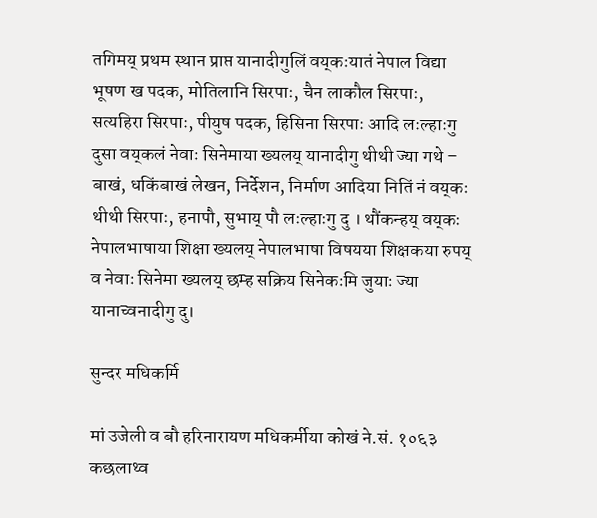तगिमय् प्रथम स्थान प्राप्त यानादीगुलिं वय्‌कःयातं नेपाल विद्या भूषण ख पदक, मोतिलानि सिरपाः, चैन लाकौल सिरपाः, सत्यहिरा सिरपाः, पीयुष पदक, हिसिना सिरपाः आदि लःल्हाःगु दुसा वय्‌कलं नेवाः सिनेमाया ख्यलय् यानादीगु थीथी ज्या गथे – बाखं, धकिंबाखं लेखन, निर्देशन, निर्माण आदिया नितिं नं वय्‌कः थीथी सिरपाः, हनापौ, सुभाय् पौ लःल्हाःगु दु । थौंकन्हय् वय्‌कः नेपालभाषाया शिक्षा ख्यलय् नेपालभाषा विषयया शिक्षकया रुपय् व नेवाः सिनेमा ख्यलय् छम्ह सक्रिय सिनेकःमि जुयाः ज्या यानाच्वनादीगु दु।

सुन्दर मधिकर्मि

मां उजेली व बौ हरिनारायण मधिकर्मीया कोखं ने.सं. १०६३ कछलाथ्व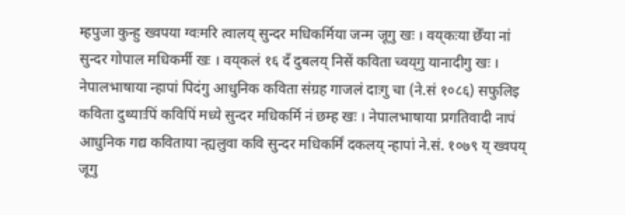म्हपुजा कुन्हु ख्वपया ग्वःमरि त्वालय् सुन्दर मधिकर्मिया जन्म जूगु खः । वय्‌कःया छेँया नां सुन्दर गोपाल मधिकर्मी खः । वय्‌कलं १६ दँ दुबलय् निसें कविता च्वय्‌गु यानादीगु खः । नेपालभाषाया न्हापां पिदंगु आधुनिक कविता संग्रह गाजलं दाःगु चा (ने.सं १०८६) सफुलिइ कविता दुथ्याःपिं कविपिं मध्ये सुन्दर मधिकर्मि नं छम्ह खः । नेपालभाषाया प्रगतिवादी नापं आधुनिक गद्य कविताया न्ह्यलुवा कवि सुन्दर मधिकर्मिं दकलय् न्हापां ने.सं. १०७९ य् ख्वपय् जूगु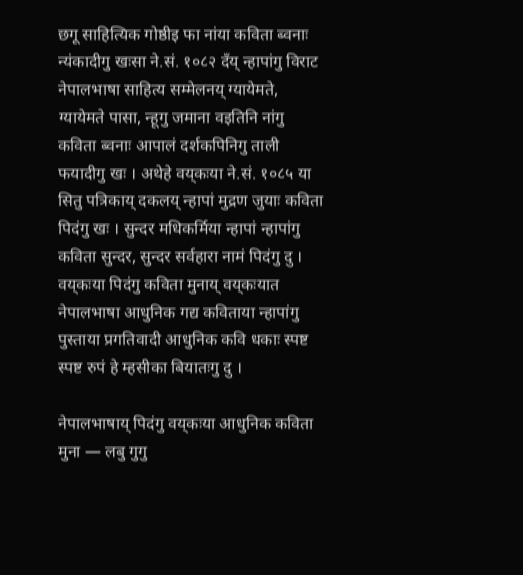छगू साहित्यिक गोष्ठीइ फा नांया कविता ब्वनाः न्यंकादीगु खःसा ने.सं. १०८२ दँय् न्हापांगु विराट नेपालभाषा साहित्य सम्मेलनय् ग्यायेमते, ग्यायेमते पासा, न्हूगु जमाना वइतिनि नांगु कविता ब्वनाः आपालं दर्शकपिनिगु ताली फयादीगु खः । अथेहे वय्‌कःया ने.सं. १०८५ या सितु पत्रिकाय् दकलय् न्हापां मुद्रण जुयाः कविता पिदंगु खः । सुन्दर मधिकर्मिया न्हापां न्हापांगु कविता सुन्दर, सुन्दर सर्वहारा नामं पिदंगु दु । वय्‌कःया पिदंगु कविता मुनाय् वय्‌कःयात नेपालभाषा आधुनिक गद्य कविताया न्हापांगु पुस्ताया प्रगतिवादी आधुनिक कवि धकाः स्पष्ट स्पष्ट रुपं हे म्हसीका बियातःगु दु ।

नेपालभाषाय् पिदंगु वय्‌कःया आधुनिक कविता मुना — लबु गुगु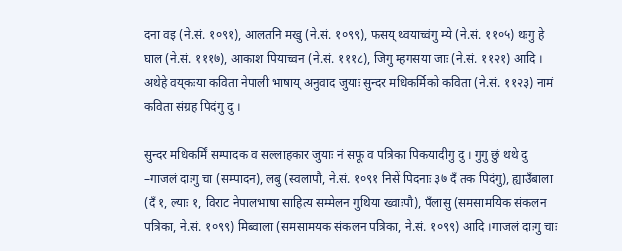दना वइ (ने.सं. १०९१), आलतनि मखु (ने.सं. १०९९), फसय् थ्वयाच्वंगु म्ये (ने.सं. ११०५) थःगु हे घाल (ने.सं. १११७), आकाश पियाच्वन (ने.सं. १११८), जिगु म्हगसया जाः (ने.सं. ११२१) आदि । अथेहे वय्‌कःया कविता नेपाली भाषाय् अनुवाद जुयाः सुन्दर मधिकर्मिको कविता (ने.सं. ११२३) नामं कविता संग्रह पिदंगु दु ।

सुन्दर मधिकर्मिं सम्पादक व सल्लाहकार जुयाः नं सफू व पत्रिका पिकयादीगु दु । गुगु छुं थथे दु –गाजलं दाःगु चा (सम्पादन), लबु (स्वलापौ, ने.सं. १०९१ निसें पिदनाः ३७ दँ तक पिदंगु), ह्याउँबाला (दँ १, ल्याः १, विराट नेपालभाषा साहित्य सम्मेलन गुथिया ख्वाःपौ), पँलासु (समसामयिक संकलन पत्रिका, ने.सं. १०९९) मिब्वाला (समसामयक संकलन पत्रिका, ने.सं. १०९९) आदि ।गाजलं दाःगु चाः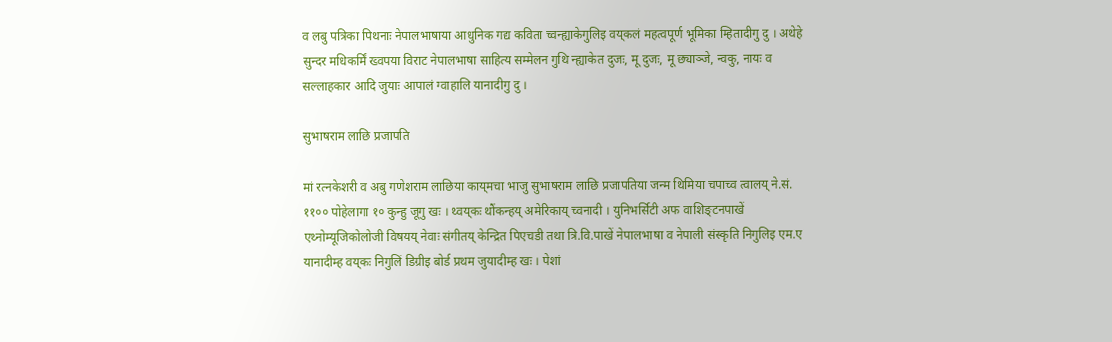व लबु पत्रिका पिथनाः नेपालभाषाया आधुनिक गद्य कविता च्वन्ह्याकेगुलिइ वय्‌कलं महत्वपूर्ण भूमिका म्हितादीगु दु । अथेहे सुन्दर मधिकर्मिं ख्वपया विराट नेपालभाषा साहित्य सम्मेलन गुथि न्ह्याकेत दुजः, मू दुजः, मू छ्याञ्जे, न्वकु, नायः व सल्लाहकार आदि जुयाः आपालं ग्वाहालि यानादीगु दु ।

सुभाषराम लाछि प्रजापति

मां रत्नकेशरी व अबु गणेशराम लाछिया काय्‌मचा भाजु सुभाषराम लाछि प्रजापतिया जन्म थिमिया चपाच्व त्वालय् ने.सं. ११०० पोहेलागा १० कुन्हु जूगु खः । थ्वय्‌कः थौंकन्हय् अमेरिकाय् च्वनादी । युनिभर्सिटी अफ वाशिङ्टनपाखें एथ्नोम्यूजिकोलोजी विषयय् नेवाः संगीतय् केन्द्रित पिएचडी तथा त्रि.वि.पाखें नेपालभाषा व नेपाली संस्कृति निगुलिइ एम.ए यानादीम्ह वय्‌कः निगुलिं डिग्रीइ बोर्ड प्रथम जुयादीम्ह खः । पेशां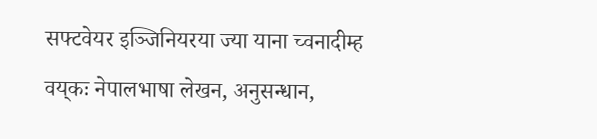सफ्टवेयर इञ्जिनियरया ज्या याना च्वनादीम्ह वय्‌कः नेपालभाषा लेखन, अनुसन्धान,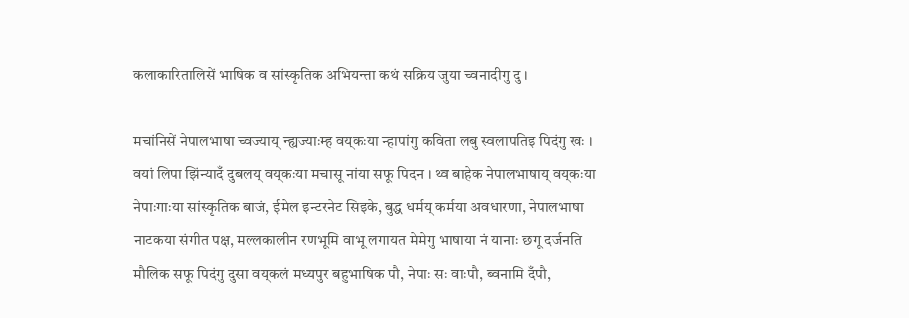कलाकारितालिसें भाषिक व सांस्कृतिक अभियन्ता कथं सक्रिय जुया च्वनादीगु दु ।

मचांनिसें नेपालभाषा च्वज्याय् न्ह्यज्याःम्ह वय्‌कःया न्हापांगु कविता लबु स्वलापतिइ पिदंगु खः । वयां लिपा झिंन्यादँ दुबलय् वय्‌कःया मचासू नांया सफू पिदन । थ्व बाहेक नेपालभाषाय् वय्‌कःया नेपाःगाःया सांस्कृतिक बाजं, ईमेल इन्टरनेट सिइके, बुद्ध धर्मय् कर्मया अवधारणा, नेपालभाषा नाटकया संगीत पक्ष, मल्लकालीन रणभूमि वाभू लगायत मेमेगु भाषाया नं यानाः छगू दर्जनति मौलिक सफू पिदंगु दुसा वय्‌कलं मध्यपुर बहुभाषिक पौ, नेपाः सः वाःपौ, ब्वनामि दँपौ,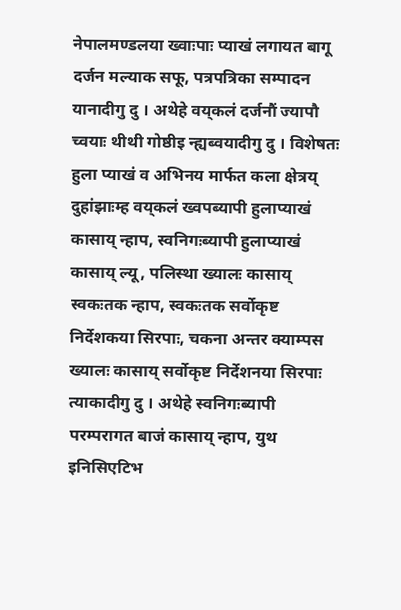नेपालमण्डलया ख्वाःपाः प्याखं लगायत बागू दर्जन मल्याक सफू, पत्रपत्रिका सम्पादन यानादीगु दु । अथेहे वय्‌कलं दर्जनौं ज्यापौ च्वयाः थीथी गोष्ठीइ न्ह्यब्वयादीगु दु । विशेषतः हुला प्याखं व अभिनय मार्फत कला क्षेत्रय् दुहांझाःम्ह वय्‌कलं ख्वपब्यापी हुलाप्याखं कासाय् न्हाप, स्वनिगःब्यापी हुलाप्याखं कासाय् ल्यू, पलिस्था ख्यालः कासाय् स्वकःतक न्हाप, स्वकःतक सर्वोकृष्ट निर्देशकया सिरपाः, चकना अन्तर क्याम्पस ख्यालः कासाय् सर्वोकृष्ट निर्देशनया सिरपाः त्याकादीगु दु । अथेहे स्वनिगःब्यापी परम्परागत बाजं कासाय् न्हाप, युथ इनिसिएटिभ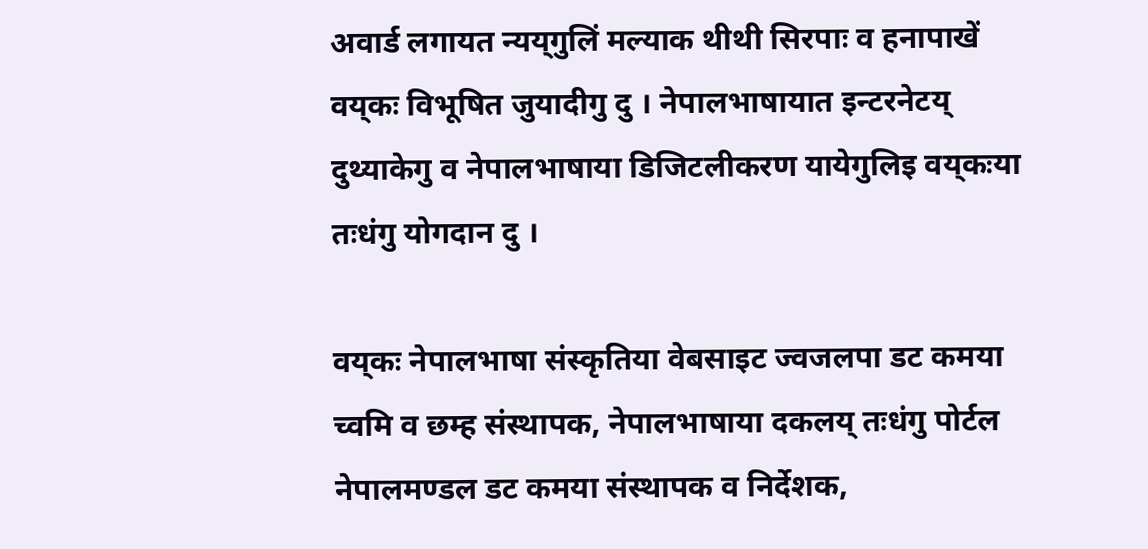अवार्ड लगायत न्यय्‌गुलिं मल्याक थीथी सिरपाः व हनापाखें वय्‌कः विभूषित जुयादीगु दु । नेपालभाषायात इन्टरनेटय् दुथ्याकेगु व नेपालभाषाया डिजिटलीकरण यायेगुलिइ वय्‌कःया तःधंगु योगदान दु ।

वय्‌कः नेपालभाषा संस्कृतिया वेबसाइट ज्वजलपा डट कमया च्वमि व छम्ह संस्थापक, नेपालभाषाया दकलय् तःधंगु पोर्टल नेपालमण्डल डट कमया संस्थापक व निर्देशक,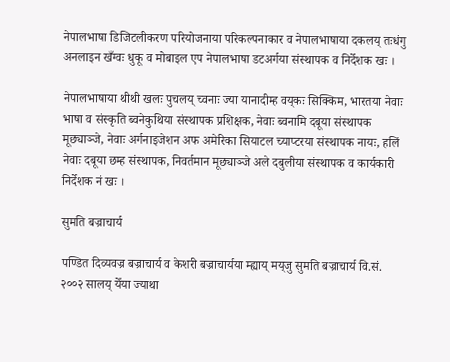नेपालभाषा डिजिटलीकरण परियोजनाया परिकल्पनाकार व नेपालभाषाया दकलय् तःधंगु अनलाइन खँग्वः धुकू व मोबाइल एप नेपालभाषा डटअर्गया संस्थापक व निर्देशक खः ।

नेपालभाषाया थीथी खलः पुचलय् च्वनाः ज्या यानादीम्ह वय्‌कः सिक्किम, भारतया नेवाः भाषा व संस्कृति ब्वनेकुथिया संस्थापक प्रशिक्षक, नेवाः ब्वनामि दबूया संस्थापक मूछ्याञ्जे, नेवाः अर्गनाइजेशन अफ अमेरिका सियाटल च्याप्टरया संस्थापक नायः, हलिं नेवाः दबूया छम्ह संस्थापक, निवर्तमान मूछ्याञ्जे अले दबुलीया संस्थापक व कार्यकारी निर्देशक नं खः ।

सुमति बज्राचार्य

पण्डित दिव्यवज्र बज्राचार्य व केशरी बज्राचार्यया म्ह्याय् मय्‌जु सुमति बज्राचार्य वि.सं. २००२ सालय् येँया ज्याथा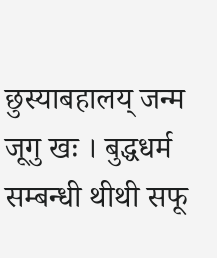छुस्याबहालय् जन्म जूगु खः । बुद्धधर्म सम्बन्धी थीथी सफू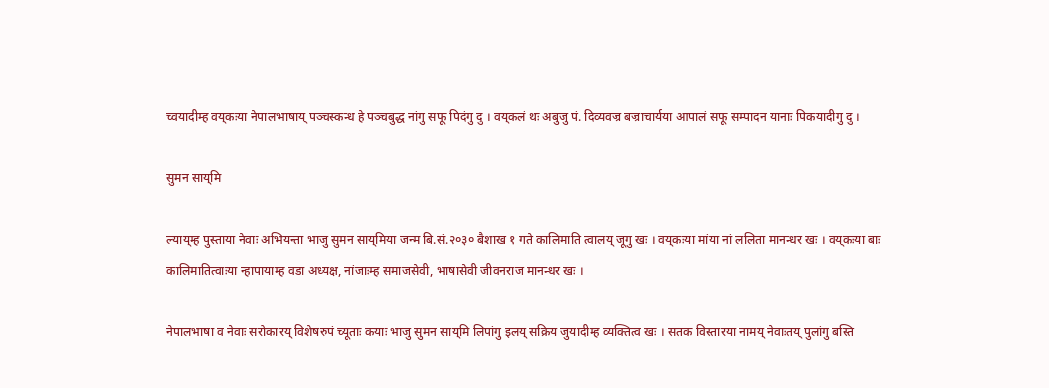च्वयादीम्ह वय्‌कःया नेपालभाषाय् पञ्चस्कन्ध हे पञ्चबुद्ध नांगु सफू पिदंगु दु । वय्‌कलं थः अबुजु पं. दिव्यवज्र बज्राचार्यया आपालं सफू सम्पादन यानाः पिकयादीगु दु ।

सुमन साय्‌मि

ल्याय्‌म्ह पुस्ताया नेवाः अभियन्ता भाजु सुमन साय्‌मिया जन्म बि.सं.२०३० बैशाख १ गते कालिमाति त्वालय् जूगु खः । वय्‌कःया मांया नां ललिता मानन्धर खः । वय्‌कःया बाः कालिमातित्वाःया न्हापायाम्ह वडा अध्यक्ष, नांजाःम्ह समाजसेवी, भाषासेवी जीवनराज मानन्धर खः ।

नेपालभाषा व नेवाः सरोकारय् विशेषरुपं च्यूताः कयाः भाजु सुमन साय्‌मि लिपांगु इलय् सक्रिय जुयादीम्ह व्यक्तित्व खः । सतक विस्तारया नामय् नेवाःतय् पुलांगु बस्ति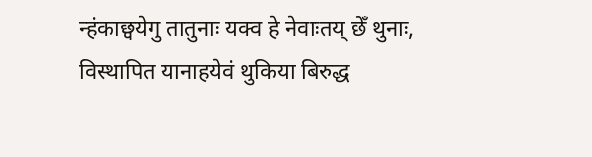न्हंकाछ्वयेगु तातुनाः यक्व हे नेवाःतय् छेँ थुनाः, विस्थापित यानाहयेवं थुकिया बिरुद्ध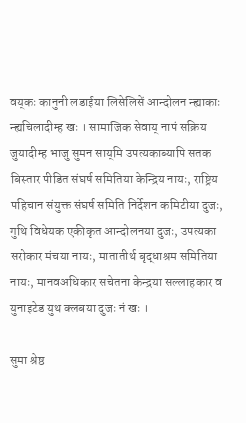वय्‌कः कानुनी लडाईया लिसेलिसें आन्दोलन न्ह्याकाः न्ह्यचिलादीम्ह खः । सामाजिक सेवाय् नापं सक्रिय जुयादीम्ह भाजु सुमन साय्‌मि उपत्यकाब्यापि सतक बिस्तार पीडित संघर्ष समितिया केन्द्रिय नायः, राष्ट्रिय पहिचान संयुक्त संघर्ष समिति निर्देशन कमिटीया दुजः, गुथि विधेयक एकीकृत आन्दोलनया दुजः, उपत्यका सरोकार मंचया नायः, मातातीर्थ बृद्धाश्रम समितिया नायः, मानवअधिकार सचेतना केन्द्रया सल्लाहकार व युनाइटेड युथ क्लबया दुजः नं खः ।

सुमा श्रेष्ठ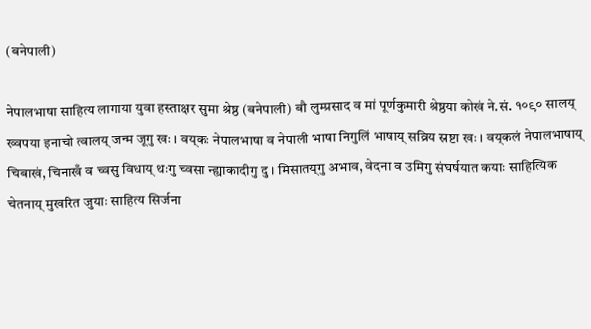(बनेपाली)

नेपालभाषा साहित्य लागाया युवा हस्ताक्षर सुमा श्रेष्ठ (बनेपाली) बौ लुम्प्रसाद व मां पूर्णकुमारी श्रेष्ठया कोखं ने.सं. १०९० सालय् ख्वपया इनाचो त्वालय् जन्म जूगु खः । वय्‌कः नेपालभाषा व नेपाली भाषा निगुलिं भाषाय् सव्रिय स्रष्टा खः । वय्‌कलं नेपालभाषाय् चिबाखं, चिनाखँ व च्वसु विधाय् थःगु च्वसा न्ह्याकादीगु दु । मिसातय्‌गु अभाव, वेदना व उमिगु संघर्षयात कयाः साहित्यिक चेतनाय् मुखरित जुयाः साहित्य सिर्जना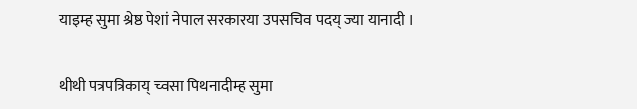याइम्ह सुमा श्रेष्ठ पेशां नेपाल सरकारया उपसचिव पदय् ज्या यानादी ।

थीथी पत्रपत्रिकाय् च्वसा पिथनादीम्ह सुमा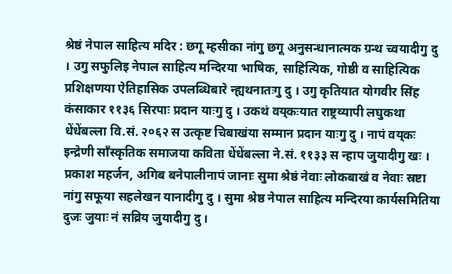श्रेष्ठं नेपाल साहित्य मदिर : छगू म्हसीका नांगु छगू अनुसन्धानात्मक ग्रन्थ च्वयादीगु दु । उगु सफुलिइ नेपाल साहित्य मन्दिरया भाषिक, साहित्यिक, गोष्ठी व साहित्यिक प्रशिक्षणया ऐतिहासिक उपलब्धिबारे न्ह्यथनातःगु दु । उगु कृतियात योगवीर सिंह कंसाकार ११३६ सिरपाः प्रदान याःगु दु । उकथं वय्‌कःयात राष्ट्रव्यापी लघुकथा धेंधेंबल्ला वि.सं. २०६२ स उत्कृष्ट चिबाखंया सम्मान प्रदान याःगु दु । नापं वय्‌कः इन्द्रेणी साँस्कृतिक समाजया कविता धेंधेंबल्ला ने.सं. ११३३ स न्हाप जुयादीगु खः । प्रकाश महर्जन, अगिब बनेपालीनापं जानाः सुमा श्रेष्ठं नेवाः लोकबाखं व नेवाः स्रष्टा नांगु सफूया सहलेखन यानादीगु दु । सुमा श्रेष्ठ नेपाल साहित्य मन्दिरया कार्यसमितिया दुजः जुयाः नं सव्रिय जुयादीगु दु ।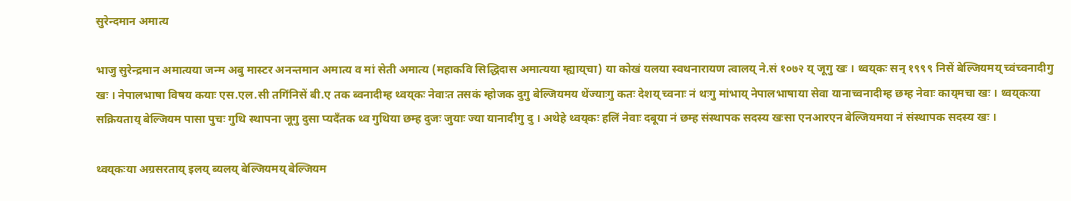सुरेन्दमान अमात्य

भाजु सुरेन्द्रमान अमात्यया जन्म अबु मास्टर अनन्तमान अमात्य व मां सेती अमात्य (महाकवि सिद्धिदास अमात्यया म्ह्याय्‌चा) या कोखं यलया स्वथनारायण त्वालय् ने.सं १०७२ य् जूगु खः । थ्वय्‌कः सन् १९९९ निसें बेल्जियमय् च्वंच्वनादीगु खः । नेपालभाषा विषय कयाः एस.एल.सी तगिंनिसें बी.ए तक ब्वनादीम्ह थ्वय्‌कः नेवाःत तसकं म्होजक दुगु बेल्जियमय थेंज्याःगु कतः देशय् च्वनाः नं थःगु मांभाय् नेपालभाषाया सेवा यानाच्वनादीम्ह छम्ह नेवाः काय्‌मचा खः । थ्वय्‌कःया सक्रियताय् बेल्जियम पासा पुचः गुथि स्थापना जूगु दुसा प्यदँतक थ्व गुथिया छम्ह दुजः जुयाः ज्या यानादीगु दु । अथेहे थ्वय्‌कः हलिं नेवाः दबूया नं छम्ह संस्थापक सदस्य खःसा एनआरएन बेल्जियमया नं संस्थापक सदस्य खः ।

थ्वय्‌कःया अग्रसरताय् इलय् ब्यलय् बेल्जियमय् बेल्जियम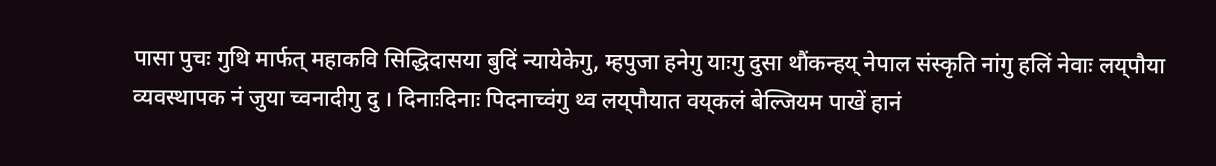पासा पुचः गुथि मार्फत् महाकवि सिद्धिदासया बुदिं न्यायेकेगु, म्हपुजा हनेगु याःगु दुसा थौंकन्हय् नेपाल संस्कृति नांगु हलिं नेवाः लय्‌पौया व्यवस्थापक नं जुया च्वनादीगु दु । दिनाःदिनाः पिदनाच्वंगु थ्व लय्‌पौयात वय्‌कलं बेल्जियम पाखें हानं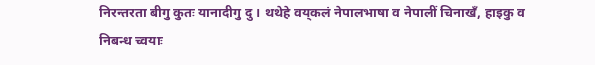निरन्तरता बीगु कुतः यानादीगु दु । थथेहे वय्‌कलं नेपालभाषा व नेपालीं चिनाखँ, हाइकु व निबन्ध च्वयाः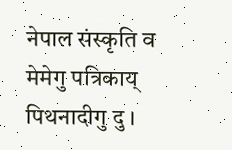नेपाल संस्कृति व मेमेगु पत्रिकाय् पिथनादीगु दु ।